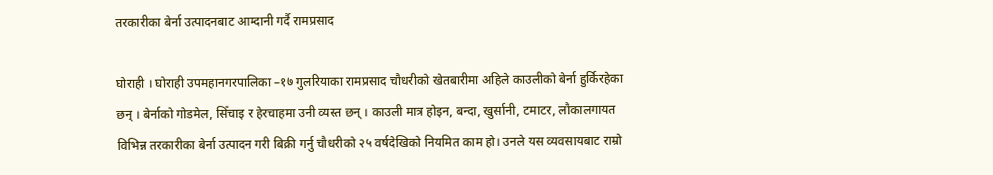तरकारीका बेर्ना उत्पादनबाट आम्दानी गर्दै रामप्रसाद

घोराही । घोराही उपमहानगरपालिका –१७ गुलरियाका रामप्रसाद चौधरीको खेतबारीमा अहिले काउलीको बेर्ना हुर्किरहेका छन् । बेर्नाको गोडमेल, सिँचाइ र हेरचाहमा उनी व्यस्त छन् । काउली मात्र होइन, बन्दा, खुर्सानी, टमाटर, लौकालगायत विभिन्न तरकारीका बेर्ना उत्पादन गरी बिक्री गर्नु चौधरीको २५ वर्षदेखिको नियमित काम हो। उनले यस व्यवसायबाट राम्रो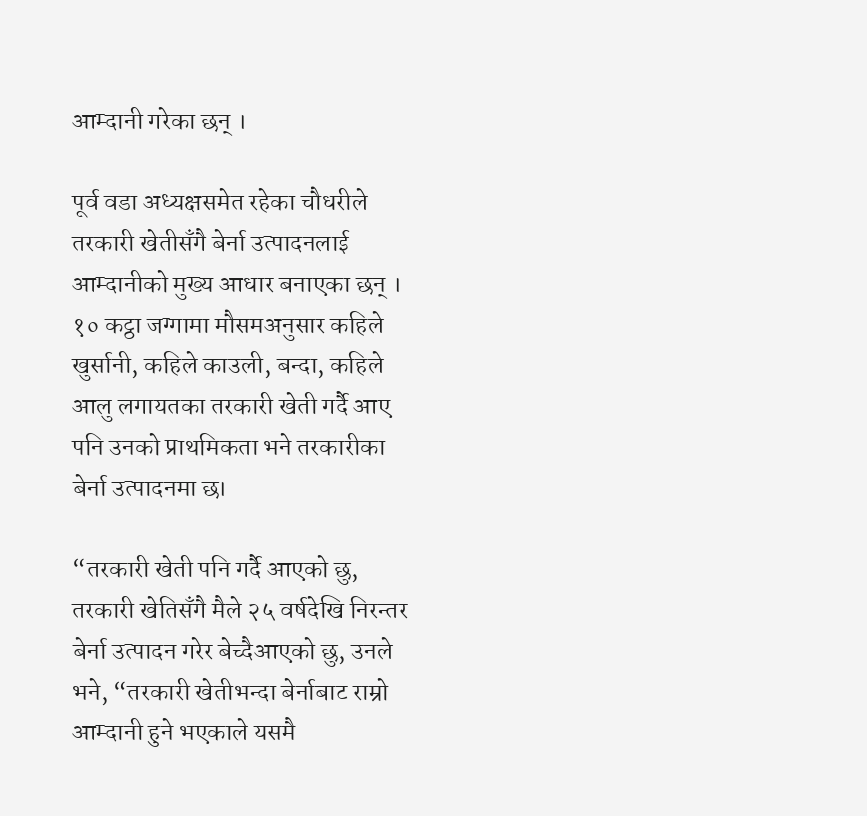आम्दानी गरेका छन् ।

पूर्व वडा अध्यक्षसमेत रहेका चौधरीले तरकारी खेतीसँगै बेर्ना उत्पादनलाई आम्दानीको मुख्य आधार बनाएका छन् । १० कट्ठा जग्गामा मौसमअनुसार कहिले खुर्सानी, कहिले काउली, बन्दा, कहिले आलु लगायतका तरकारी खेती गर्दै आए पनि उनको प्राथमिकता भने तरकारीका बेर्ना उत्पादनमा छ।

“तरकारी खेती पनि गर्दै आएको छु, तरकारी खेतिसँगै मैले २५ वर्षदेखि निरन्तर बेर्ना उत्पादन गरेर बेच्दैआएको छु, उनले भने, “तरकारी खेतीभन्दा बेर्नाबाट राम्रो आम्दानी हुने भएकाले यसमै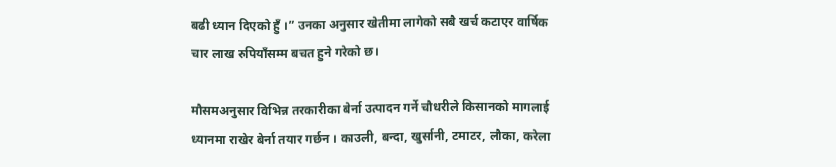बढी ध्यान दिएको हुँ ।” उनका अनुसार खेतीमा लागेको सबै खर्च कटाएर वार्षिक चार लाख रुपियाँसम्म बचत हुने गरेको छ।

मौसमअनुसार विभिन्न तरकारीका बेर्ना उत्पादन गर्ने चौधरीले किसानको मागलाई ध्यानमा राखेर बेर्ना तयार गर्छन । काउली, बन्दा, खुर्सानी, टमाटर, लौका, करेला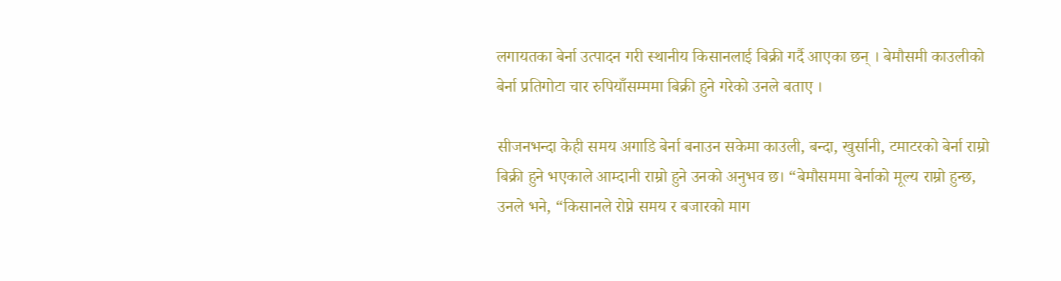लगायतका बेर्ना उत्पादन गरी स्थानीय किसानलाई बिक्री गर्दै आएका छन् । बेमौसमी काउलीको बेर्ना प्रतिगोटा चार रुपियाँसम्ममा बिक्री हुने गरेको उनले बताए ।

सीजनभन्दा केही समय अगाडि बेर्ना बनाउन सकेमा काउली, बन्दा, खुर्सानी, टमाटरको बेर्ना राम्रो बिक्री हुने भएकाले आम्दानी राम्रो हुने उनको अनुभव छ। “बेमौसममा बेर्नाको मूल्य राम्रो हुन्छ, उनले भने, “किसानले रोप्ने समय र बजारको माग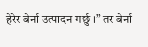हेरेर बेर्ना उत्पादन गर्छु ।” तर बेर्ना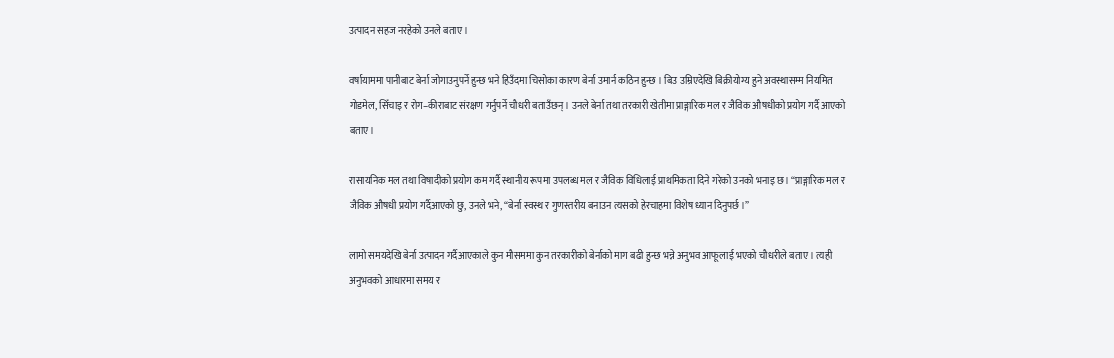उत्पादन सहज नरहेको उनले बताए ।

वर्षायाममा पानीबाट बेर्ना जोगाउनुपर्ने हुन्छ भने हिउँदमा चिसोका कारण बेर्ना उमार्न कठिन हुन्छ । बिउ उम्रिएदेखि बिक्रीयोग्य हुने अवस्थासम्म नियमित गोडमेल, सिँचाइ र रोग–कीराबाट संरक्षण गर्नुपर्ने चौधरी बताउँछन् । उनले बेर्ना तथा तरकारी खेतीमा प्राङ्गारिक मल र जैविक औषधीको प्रयोग गर्दै आएको बताए।

रासायनिक मल तथा विषादीको प्रयोग कम गर्दै स्थानीय रूपमा उपलब्ध मल र जैविक विधिलाई प्राथमिकता दिने गरेको उनको भनाइ छ। “प्राङ्गारिक मल र जैविक औषधी प्रयोग गर्दैआएको छु, उनले भने, “बेर्ना स्वस्थ र गुणस्तरीय बनाउन त्यसको हेरचाहमा विशेष ध्यान दिनुपर्छ ।”

लामो समयदेखि बेर्ना उत्पादन गर्दैआएकाले कुन मौसममा कुन तरकारीको बेर्नाको माग बढी हुन्छ भन्ने अनुभव आफूलाई भएको चौधरीले बताए । त्यही अनुभवको आधारमा समय र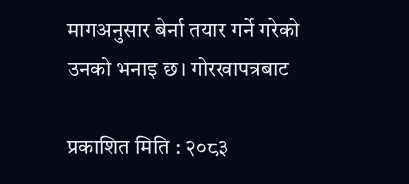मागअनुसार बेर्ना तयार गर्ने गरेको उनको भनाइ छ। गोरखापत्रबाट

प्रकाशित मिति : २०८३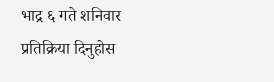भाद्र ६ गते शनिवार
प्रतिक्रिया दिनुहोस